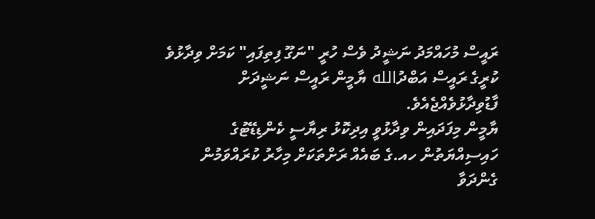ރައީސް މުހައްމަދު ނަޝީދު ވެސް ހުރީ "ނަގޫ ފިތިފައި" ކަމަށް ވިދާޅުވެ ކުރީގެ ރައީސް އަބްދުالله ޔާމީން ރައީސް ނަޝީދަށް ފާޑުވިދާޅުވެއްޖެއެވެ.
ޔާމީން މިފަދައިން ވިދާޅުވީ އިދިކޮޅު ރިޔާސީ ކެންޑިޑޭޓުގެ ހައިސިއްޔަތުން ހއ.ގެ ބައެއް ރަށްތަކަށް މިހާރު ކުރައްވަމުން ގެންދަވާ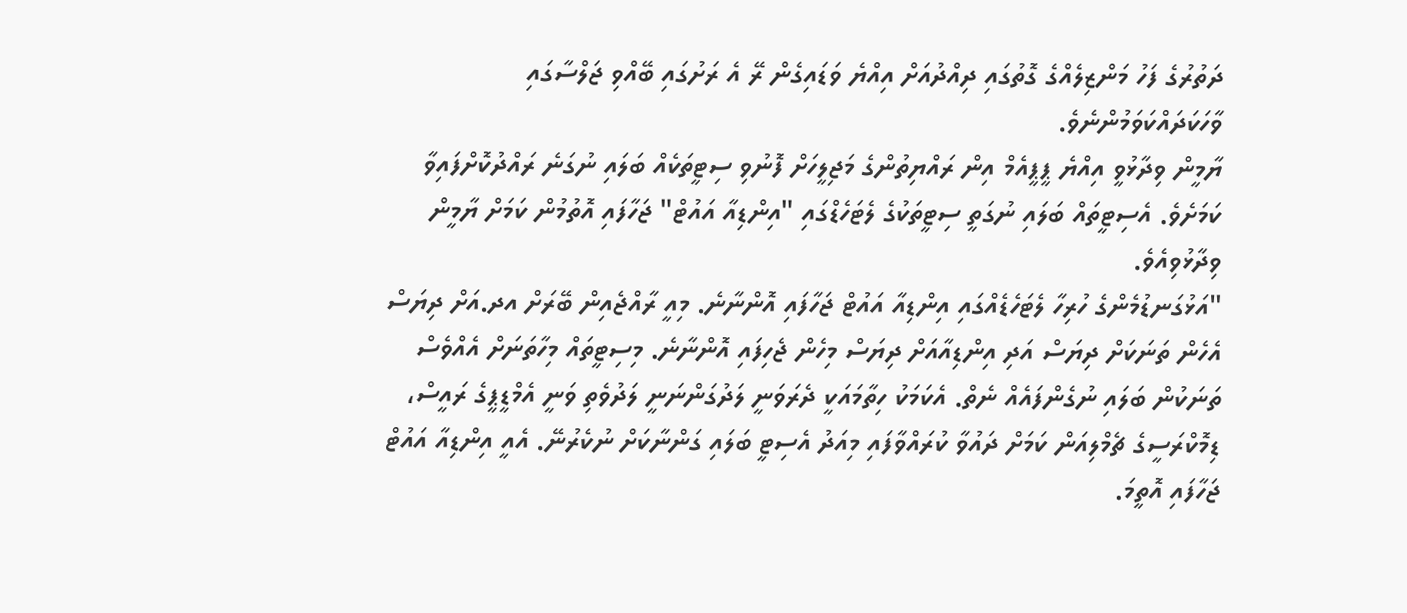ދަތުރުގެ ފަހު މަންޒިލެއްގެ ގޮތުގައި ދިއްދުއަށް އިއްޔެ ވަޑައިގެން ރޭ އެ ރަށުގައި ބޭއްވި ޖަލްސާގައި ވާހަކަދައްކަވަމުންނެވެ.
ޔާމީން ވިދާޅުވީ އިއްޔެ ޕީޕީއެމް އިން ރައްޔިތުންގެ މަޖިލީހަށް ފޮނުވި ސިޓީތަކެއް ބަލައި ނުގަނެ ރައްދުކޮށްފައިވާ ކަމަށެވެ. އެސިޓީތައް ބަލައި ނުގަތީ ސިޓީތަކުގެ ލެޓަހެޑްގައި "އިންޑިއާ އައުޓް" ޖަހާފައި އޮތުމުން ކަމަށް ޔާމީން ވިދާޅުވިއެވެ.
"އަޅުގަނޑުމެންގެ ހުރިހާ ލެޓަހެޑެއްގައި އިންޑިއާ އައުޓް ޖަހާފައި އޮންނާނެ. މިއީ ރާއްޖެއިން ބޭރަށް އދ.އަށް ދިޔަސް އެހެން ތަނަކަށް ދިޔަސް އަދި އިންޑިއާއަށް ދިޔަސް މިހެން ޖެހިފައި އޮންނާނެ. މިސިޓީތައް މިހާތަނަށް އެއްވެސް ތަނަކުން ބަލައި ނުގެންފައެއް ނެތް. އެކަމަކު ހިތާމައަކީ ދެރަވަނީ ލަދުގަންނަނީ ލަދުވެތި ވަނީ އެމްޑީޕީގެ ރައީސް، ޑިމޮކްރަސީގެ ޗެމްލިއަން ކަމަށް ދައުވާ ކުރައްވާފައި މިއަދު އެސިޓީ ބަލައި ގަންނާކަށް ނުކެރުނޭ. އެއީ އިންޑިއާ އައުޓް ޖަހާފައި އޮތީމަ.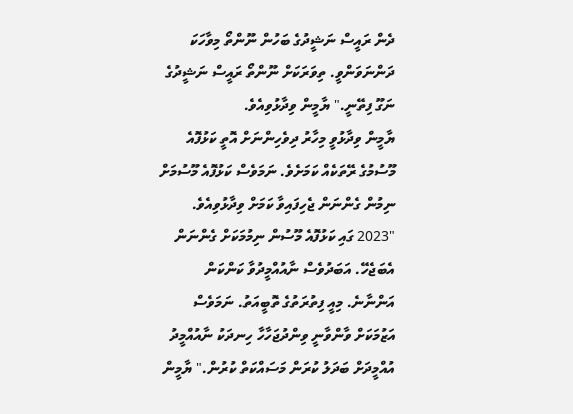ދެން ރައީސް ނަޝީދުގެ ބަހުން ނޫންތޯ މިވާހަކަ ދަންނަވަންވީ. ތިވަރަކަށް ނޫންތޯ ރައީސް ނަޝީދުގެ ނަގޫ ފިތޭނީ." ޔާމީން ވިދާޅުވިއެވެ.
ޔާމީން ވިދާޅުވީ މިހާރު ދިވެހިންނަށް އޮތީ ކަޅުފޮއެ މޫސުމުގެ ރޭތަކެއް ކަމަށެވެ. ނަމަވެސް ކަޅުފޮއެ މޫސުމަށް ނިމުން ގެންނަން ޖެހިފައިވާ ކަމަށް ވިދާޅުވިއެވެ.
"2023 ގައި ކަޅުފޮއެ މޫސުން ނިމުމަކަށް ގެންނަން އެބަޖެހޭ. އަބަދުވެސް ނާއުއްމީދުވާ ކަންކަން އަންނާނެ. މިއީ ފިތުރަތުގެ ތޮބީއަތު. ނަމަވެސް އަޒުމަކަށް ވާންވާނީ ވިންދުޖަހާހާ ހިނދަކު ނާއުއްމީދު އުއްމީދަށް ބަދަލު ކުރަން މަސައްކަތް ކުރުން." ޔާމީން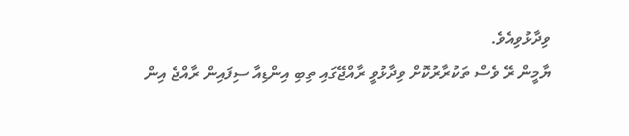ވިދާޅުވިއެވެ.
ޔާމީން ރޭ ވެސް ތަކުރާރުކޮށް ވިދާޅުވީ ރާއްޖޭގައި ތިބި އިންޑިއާ ސިފައިން ރާއްޖެ އިން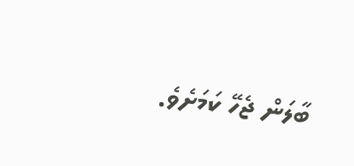ބާލަން ޖެހޭ ކަމަށެވެ.